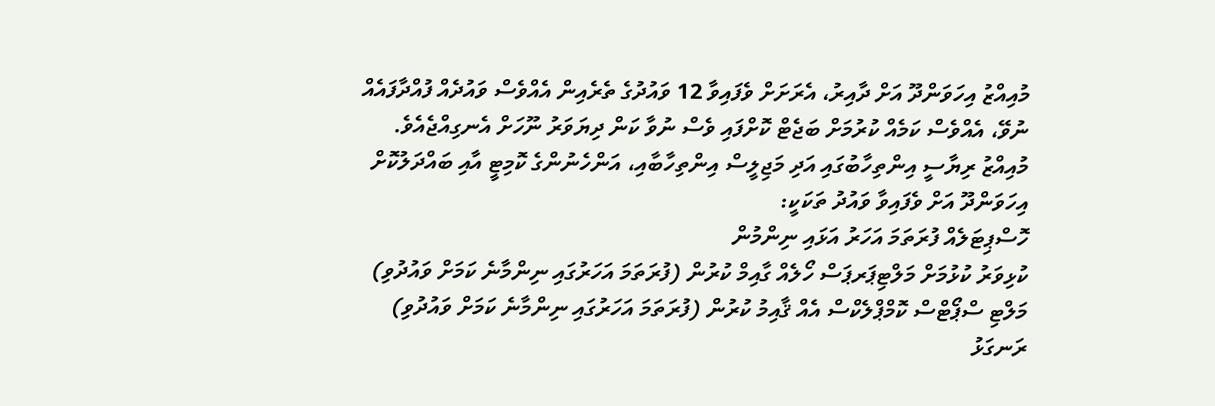މުއިއްޒު އިހަވަންދޫ އަށް ދާއިރު، އެރަށަށް ވެފައިވާ 12 ވައުދުގެ ތެރެއިން އެއްވެސް ވައުދެއް ފުއްދާފައެއް ނުވޭ، އެއްވެސް ކަމެއް ކުރުމަށް ބަޖެޓް ކޮށްފައި ވެސް ނުވާ ކަން ދިޔަވަރު ނޫހަށް އެނގިއްޖެއެވެ.
މުއިއްޒު ރިޔާސީ އިންތިހާބުގައި އަދި މަޖިލީސް އިންތިހާބާއި، އަންހެނުންގެ ކޮމިޓީ އާއި ބައްދަލުކޮށް އިހަވަންދޫ އަށް ވެފައިވާ ވައުދު ތަކަކީ:
ހޮސްޕިޓަލެއް ފުރަތަމަ އަހަރު އަޅައި ނިންމުން
ކުޅިވަރު ކުޅުމަށް މަލްޓިޕަރޕަސް ހޯލެއް ގާއިމް ކުރުން (ފުރަތަމަ އަހަރުގައި ނިންމާނެ ކަމަށް ވައުދުވި)
މަލްޓި ސްޕޯޓްސް ކޮމްޕްލެކްސް އެއް ޤާއިމު ކުރުން (ފުރަތަމަ އަހަރުގައި ނިންމާނެ ކަމަށް ވައުދުވި)
ރަނގަޅު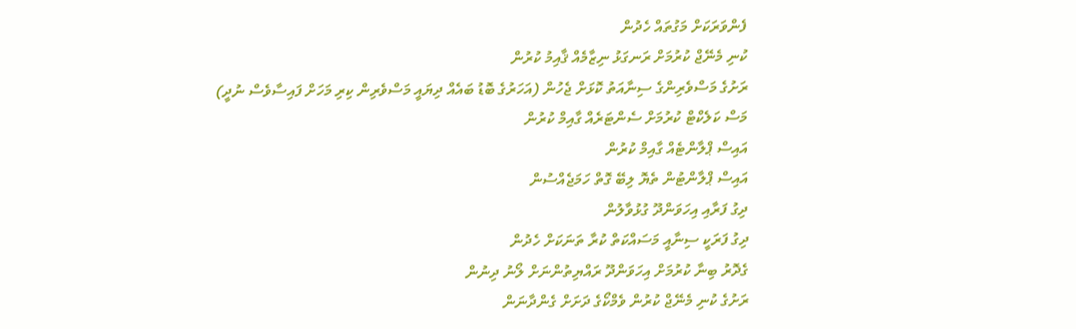ފެންވަރަކަށް މަގުތައް ހެދުން
ކުނި މެނޭޖް ކުރުމަށް ރަނގަޅު ނިޒާމެއް ޤާއިމު ކުރުން
ރަށުގެ މަސްވެރިންގެ ސިނާއަތު ކޮޅަށް ޖެހުން (އަހަރުގެ ބޮޑު ބައެއް ދިޔައީ މަސްވެރިން ކިރި މަހަށް ފައިސާވެސް ނުދީ)
މަސް ކަލެކްޓް ކުރުމަށް ސެންޓަރެއް ގާއިމް ކުރުން
އައިސް ޕްލާންޓެއް ގާއިމް ކުރުން
އައިސް ޕްލާންޓުން ތެޔޮ ލިބޭ ގޮތް ހަމަޖެއްސުން
ދިގު ފަރާއި އިހަވަންދޫ ގުޅުވާލުން
ދިގު ފަރަކީ ސިނާއީ މަސައްކަތް ކުރާ ތަނަކަށް ހެދުން
ގެދޮރު ބިނާ ކުރުމަށް އިހަވަންދޫ ރައްޔިތުންނަށް ލޯނު ދިނުން
ރަށުގެ ކުނި މެނޭޖް ކުރުން ވެމްކޯގެ ދަށަށް ގެންދާނަން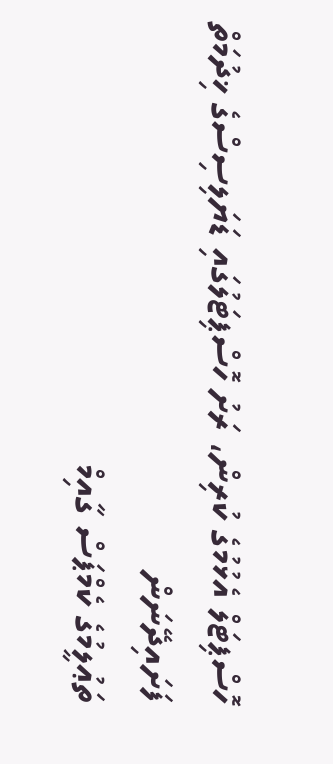ހޮސްޕިޓަލް އެޅުމުގެ ކުރިން، ރަށު ހޮސްޕިޓަލުގައި ޑަޔަލިސިސްގެ ޚިދުމަތް ފަށައިދޭނަން
ތަޢުލީމުގެ ކެމްޕަސް ގާއިމް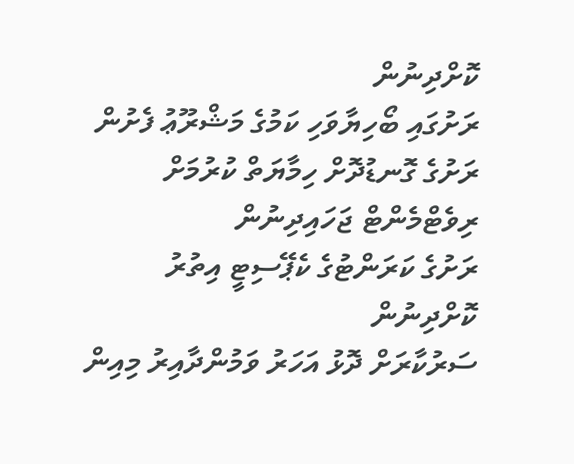ކޮށްދިނުން
ރަށުގައި ބޯހިޔާވަހި ކަމުގެ މަޝްރޫޢު ފެށުން
ރަށުގެ ގޮނޑުދޮށް ހިމާޔަތް ކުރުމަށް ރިވެޓްމެންޓް ޖަހައިދިނުން
ރަށުގެ ކަރަންޓުގެ ކެޕޭސިޓީ އިތުރު ކޮށްދިނުން
ސަރުކާރަށް ދޮޅު އަހަރު ވަމުންދާއިރު މިއިން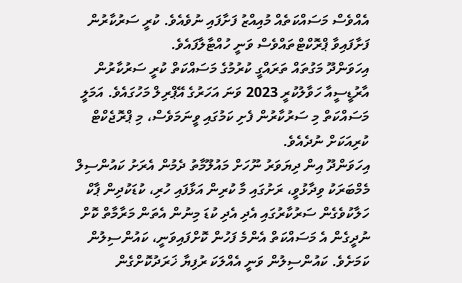އެއްވެސް މަސައްކަތެއް މުއިއްޒު ފަށާފައި ނުވެއެވެ. ކުރީ ސަރުކާރުން ފަށާފައިވާ ޕްރޮކްޓްތައްވެސް ވަނީ ހުއްޓާލާފައެވެ.
އިހަވަންދޫ މަގުތައް ތަރައްގީ ކުރުމުގެ މަސައްކަތް ކުރީ ސަރުކާރުން އާރުޑީސީއާ ހަވާލުކުރީ 2023 ވަނަ އަހަރުގެ އޭޕްރިލް މަހުގައެވެ. އަމަލީ މަސައްކަތް މި ސަރުކާރުން ފެށި ކަމުގައި ވީނަމަވެސް، މި ޕްރޮޖެކްޓް ކުރިއަކަށް ނުދެއެވެ.
އިހަވަންދޫ އިން ދިޔަވަރު ނޫހަށް މައުލޫމާތު ދެމުން އެރަށު ކައުންސިލް މެމްބަރަކު ވިދާޅުވީ، ރަށުގައި މާ ކުރިން އަޅާފައި ހުރި، ކުޑަކުދިން ޕާކް ހަލާކުވެގެން ސަރުކާރުގައި އެދި އެދި ކުޑަ މިނުން އެތަން މަރާމާތް ކޮށް ނުދީގެން އެ މަސައްކަތް އެންމެ ފަހުން ކޮށްފައިވަނީ، ކައުންސިލުން ކަމަށެވެ. ކައުންސިލުން ވަނީ އެއްލަކަ ރުފިޔާ ޚަރަދުކޮށްގެން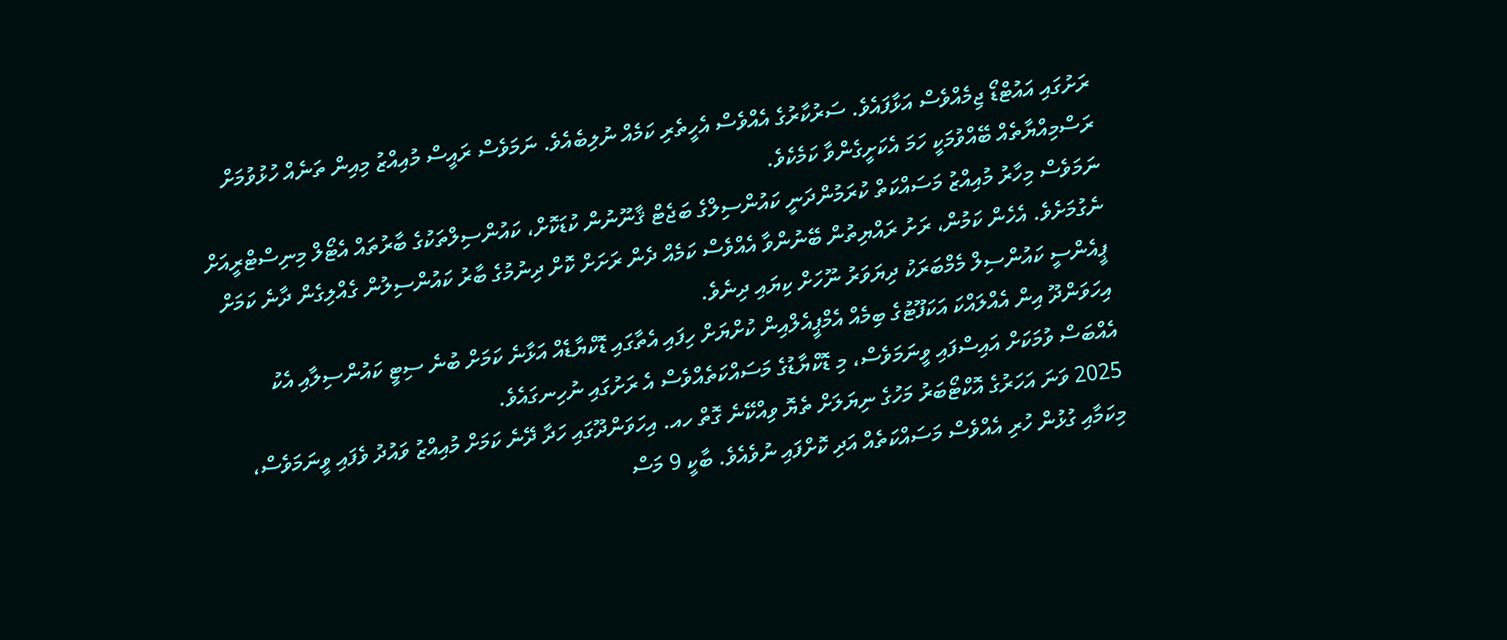ރަށުގައި އައުޓްޑޯ ޖިމެއްވެސް އަޅާފައެވެ. ސަރުކާރުގެ އެއްވެސް އެހީތެރި ކަމެއް ނުލިބެއެވެ. ނަމަވެސް ރައީސް މުއިއްޒު މިއިން ތަނެއް ހުޅުވުމަށް ރަސްމިއްޔާތެއް ބޭއްވުމަކީ ހަމަ އެކަށީގެންވާ ކަމެކެވެ.
ނަމަވެސް މިހާރު މުއިއްޒު މަސައްކަތް ކުރަމުންދަނީ ކައުންސިލްގެ ބަޖެޓް ޤާނޫނުން ކުޑަކޮށް، ކައުންސިލްތަކުގެ ބާރުތައް އެޓޯލް މިނިސްޓްރީއަށް ނެގުމަށެވެ. އެހެން ކަމުން، ރަށު ރައްޔިތުން ބޭނުންވާ އެއްވެސް ކަމެއް ދެން ރަށަށް ކޮށް ދިނުމުގެ ބާރު ކައުންސިލުން ގެއްލިގެން ދާނެ ކަމަށް ޕީއެންސީ ކައުންސިލް މެމްބަރަކު ދިޔަވަރު ނޫހަށް ކިޔައި ދިނެވެ.
އިހަވަންދޫ އިން އެއްލައްކަ އަކަފޫޓުގެ ބިމެއް އެމްޕީއެލްއިން ކުށްޔަށް ހިފައި އެތާގައި ޑޮކްޔާޑެއް އަޅާނެ ކަމަށް ބުނެ ސިޓީ ކައުންސިލާއި އެކު އެއްބަސް ވުމަކަށް އައިސްފައި ވީނަމަވެސް، މި ޑޮކްޔާޑުގެ މަސައްކަތެއްވެސް އެ ރަށުގައި ނުހިނގައެވެ.
2025 ވަނަ އަހަރުގެ އޮކްޓޯބަރު މަހުގެ ނިޔަލަށް ތެޔޮ ވިއްކޭނެ ގޮތް ހއ. އިހަވަންދޫގައި ހަދާ ދޭނެ ކަމަށް މުއިއްޒު ވައުދު ވެފައި ވީނަމަވެސް، މިކަމާއި ގުޅުން ހުރި އެއްވެސް މަސައްކަތެއް އަދި ކޮށްފައި ނުވެއެވެ. ބާކީ 9 މަސް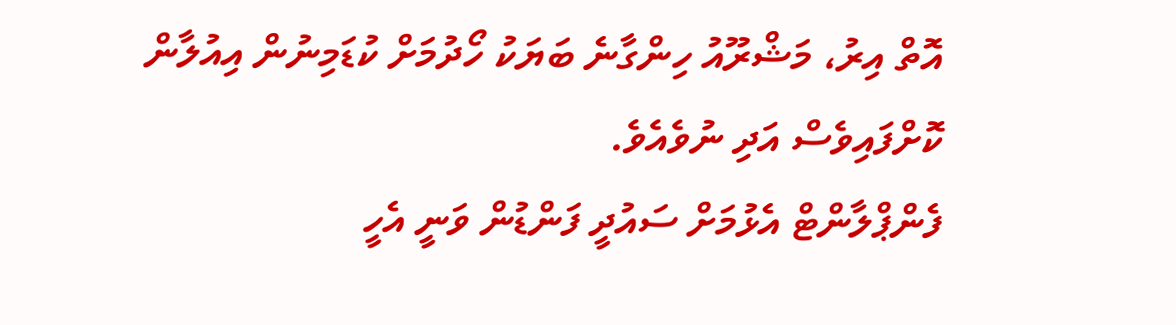އޮތް އިރު، މަޝްރޫއު ހިންގާނެ ބަޔަކު ހޯދުމަށް ކުޑަމިނުން އިއުލާން ކޮށްފައިވެސް އަދި ނުވެއެވެ.
ފެންޕްލާންޓް އެޅުމަށް ސައުދީ ފަންޑުން ވަނީ އެހީ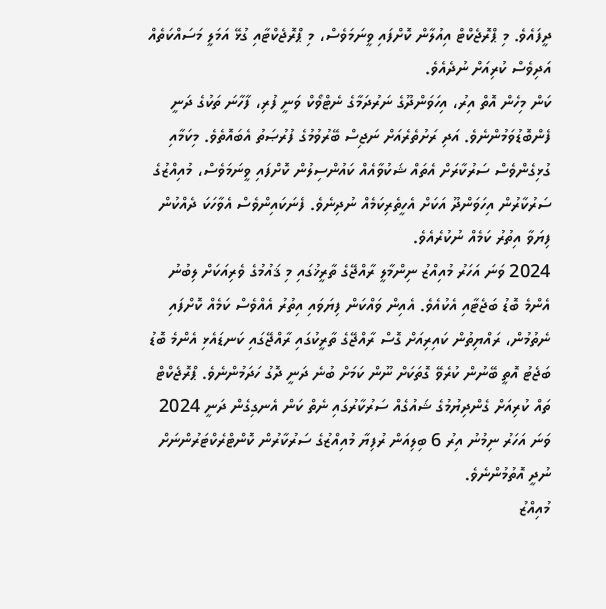ދީފައެވެ. މި ޕްރޮޖެކްޓް އިއުލާން ކޮށްފައި ވީނަމަވެސް، މި ޕްރޮޖެކްޓާއި ގުޅޭ އަމަލީ މަސައްކަތެއް އަދިވެސް ކުރިއަށް ނުދެއެވެ.
ކަން މިހެން އޮތް އިރު، އިހަވަންދޫގެ ނަރުދަމާގެ ނެޓްވޯކް ވަނީ ފުރި، ފާހާނަ ތަކުގެ ދަނީ ފެންބޮޑުވަމުންނެވެ. އަދި ރަށުތެރެއަށް ނަޖިސް ބޭރުވުމުގެ ފުރުޞަތު އެބައޮތެވެ. މިކަމާއި ގުޅިގެންވެސް ސަރުކާރަށް އެތައް ޝަކުވާއެއް ކައުންސިލުން ކޮށްފައި ވީނަމަވެސް، މުއިއްޒުގެ ސަރުކާރުން އިހަވަންދޫ އަކަށް އެހީތެރިކަމެއް ނުދިނެވެ. ފެނަކައިންވެސް އެވާހަކަ ދެއްކުން ފިޔަވާ އިތުރު ކަމެއް ނުކުރެއެވެ.
2024 ވަނަ އަހަރު މުއިއްޒު ނިންމާލީ ރާއްޖޭގެ ތާރީޚުގައި މި ޤައުމުގެ ވެރިއަކަށް ލިބުނު އެންމެ ބޮޑު ބަޖެޓާއި އެކުއެވެ. އެއިން ވައްކަން ފިޔަވައި އިތުރު އެއްވެސް ކަމެއް ކޮށްފައި ނެތުމުން، ރައްޔިތުން ކައިރިއަށް ގޮސް ރާއްޖޭގެ ތާރީކުގައި ރާއްޖޭގައި ކަނޑައެޅި އެންމެ ބޮޑު ބަޖެޓު އޮތީ ބޭނުން ކުރެވޭ ގޮތަކަށް ނޫން ކަމަށް ބުނެ ދަނީ ދޮގު ހަދަމުންނެވެ. ޕްރޮޖެކްޓް ތައް ކުރިއަށް ގެންދިޔުމުގެ ޝައުގެއް ސަރުކާރުގައި ނެތް ކަން އެނގިގެން ދަނީ 2024 ވަނަ އަހަރު ނިމުނު އިރު 6 ބިލިއަން ރުފިޔާ މުއިއްޒުގެ ސަރުކާރުން ކޮންޓްރެކްޓަރުންނަށް ނުދީ އޮތުމުންނެވެ.
މުއިއްޒު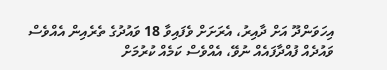އިހަވަންދޫ އަށް ދާއިރު، އެރަށަށް ވެފައިވާ 18 ވައުދުގެ ތެރެއިން އެއްވެސް ވައުދެއް ފުއްދާފައެއް ނުވޭ، އެއްވެސް ކަމެއް ކުރުމަށް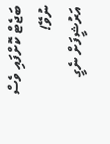ބަޖެޓް ކޮށްފައި ވެސް ނުވޭ!
އަރުޝީފަށް ނެގީ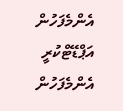އެންމެފަހުން އަޕްޑޭޓްކުރީ
އެންމެފަހުން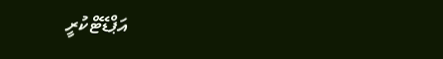އަޕްޑޭޓްކުރީ